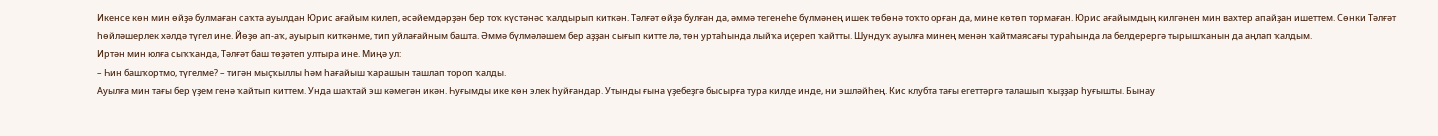Икенсе көн мин өйҙә булмаған саҡта ауылдан Юрис ағайым килеп, әсәйемдәрҙән бер тоҡ күстәнәс ҡалдырып киткән. Тәлғәт өйҙә булған да, әммә тегенеһе бүлмәнең ишек төбөнә тоҡто орған да, мине көтөп тормаған. Юрис ағайымдың килгәнен мин вахтер апайҙан ишеттем. Сөнки Тәлғәт һөйләшерлек хәлдә түгел ине. Йөҙө ап-аҡ, ауырып киткәнме, тип уйлағайным башта. Әммә бүлмәләшем бер аҙҙан сығып китте лә, төн уртаһында лыйҡа иҫереп ҡайтты. Шундуҡ ауылға минең менән ҡайтмаясағы тураһында ла белдерергә тырышҡанын да аңлап ҡалдым.
Иртән мин юлға сыҡҡанда, Тәлғәт баш төҙәтеп ултыра ине. Миңә ул:
– Һин башҡортмо, түгелме? – тигән мыҫҡыллы һәм һағайыш ҡарашын ташлап тороп ҡалды.
Ауылға мин тағы бер үҙем генә ҡайтып киттем. Унда шаҡтай эш кәмегән икән. Һуғымды ике көн элек һуйғандар. Утынды ғына үҙебеҙгә бысырға тура килде инде, ни эшләйһең. Кис клубта тағы егеттәргә талашып ҡыҙҙар һуғышты. Бынау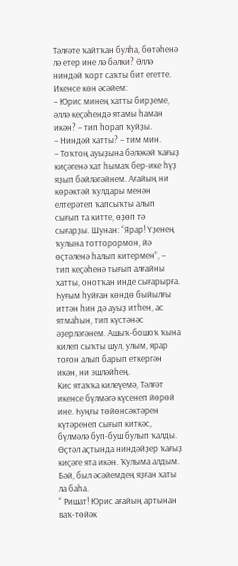Тәлғәте ҡайтҡан булһа, бөтәһенә лә етер ине лә бәлки? Әллә ниндәй ҡорт саҡты бит егетте.
Икенсе көн әсәйем:
– Юрис минең хатты бирҙеме, әллә кеҫәһендә ятамы һаман икән? – тип һорап ҡуйҙы.
– Ниндәй хатты? – тим мин.
– Тоҡтоң ауыҙына бәләкәй ҡағыҙ киҫәгенә хат һымаҡ бер-ике һүҙ яҙып бәйләгәйнем. Ағайың ни көрәктәй ҡулдары менән елтерәтеп ҡапсыҡты алып сығып та китте, өҙөп тә сығарҙы. Шунан: “Ярар! Үҙенең ҡулына тотторормон, йә өҫтәленә һалып китермен”, – тип кеҫәһенә тығып алғайны хатты, онотҡан инде сығарырға. Һуғым һуйған көндө быйылғы иттән һин дә ауыҙ итһен, ас ятмаһын, тип күстәнәс әҙерләгәнем. Ашыҡ-бошоҡ ҡына килеп сыҡты шул, улым, ярар тоғон алып барып еткергән икән, ни эшләйһең.
Кис ятаҡҡа килеүемә, Тәлғәт икенсе бүлмәгә күсенеп йөрөй ине. Һуңғы төйөнсәктәрен күтәренеп сығып киткәс, бүлмәлә буп-буш булып ҡалды. Өҫтәл аҫтында ниндәйҙер ҡағыҙ киҫәге ята икән. Ҡулыма алдым.
Бәй, был әсәйемдең яҙған хаты ла баһа.
“ Ришат! Юрис ағайың артынан ваҡ-төйәк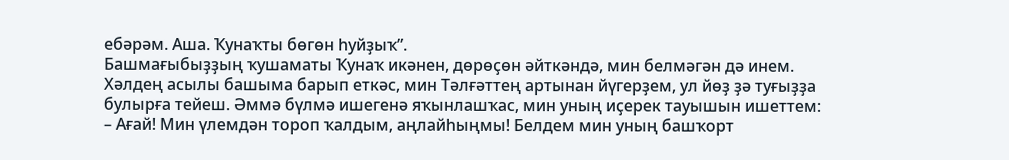ебәрәм. Аша. Ҡунаҡты бөгөн һуйҙыҡ”.
Башмағыбыҙҙың ҡушаматы Ҡунаҡ икәнен, дөрөҫөн әйткәндә, мин белмәгән дә инем. Хәлдең асылы башыма барып еткәс, мин Тәлғәттең артынан йүгерҙем, ул йөҙ ҙә туғыҙҙа булырға тейеш. Әммә бүлмә ишегенә яҡынлашҡас, мин уның иҫерек тауышын ишеттем:
– Ағай! Мин үлемдән тороп ҡалдым, аңлайһыңмы! Белдем мин уның башҡорт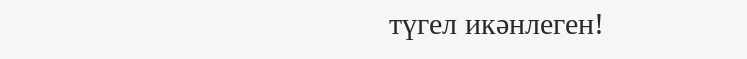түгел икәнлеген!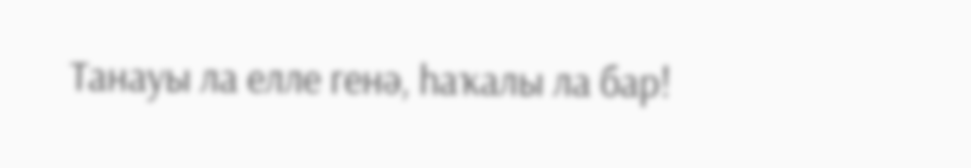Танауы ла елле генә, һаҡалы ла бар!